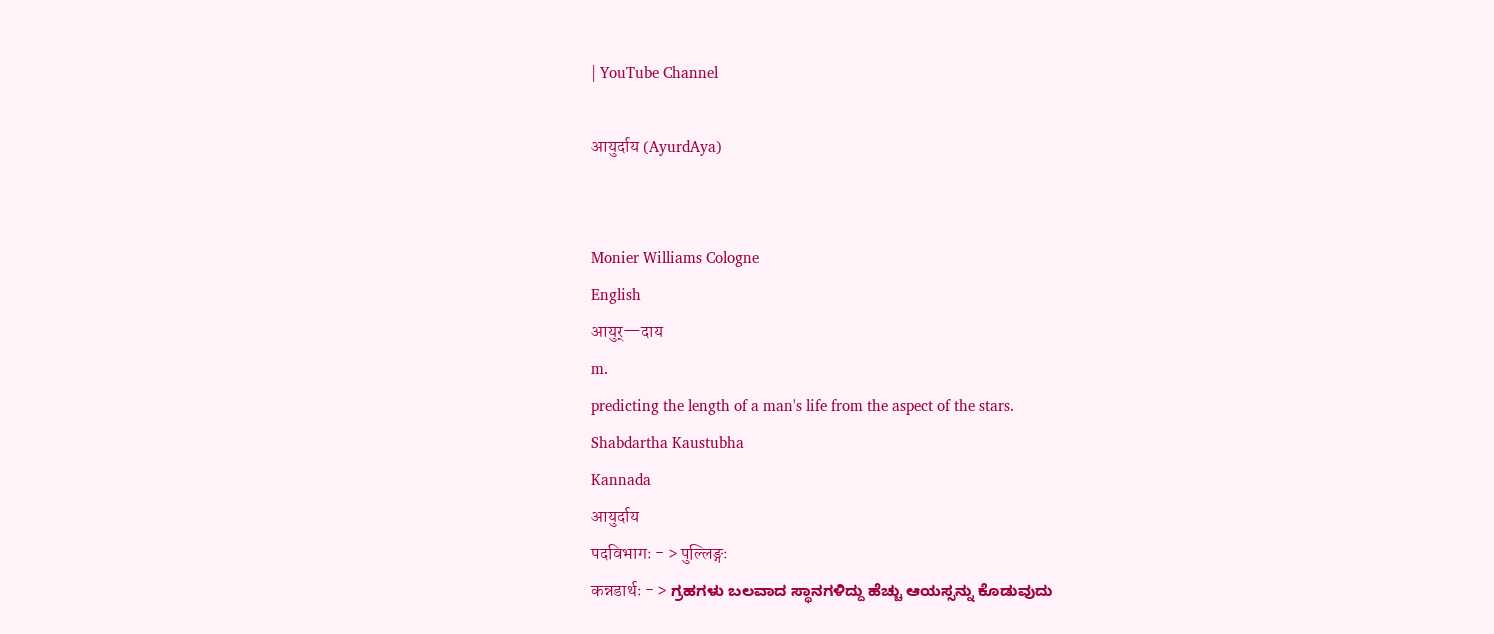| YouTube Channel

आयुर्दाय (AyurdAya)


Monier Williams Cologne
English
आयुर्—दाय
m.
predicting the length of a man's life from the aspect of the stars.
Shabdartha Kaustubha
Kannada
आयुर्दाय
पदविभागः - > पुल्लिङ्गः
कन्नडार्थः - > ಗ್ರಹಗಳು ಬಲವಾದ ಸ್ಥಾನಗಳಿದ್ದು ಹೆಚ್ಚು ಆಯಸ್ಸನ್ನು ಕೊಡುವುದು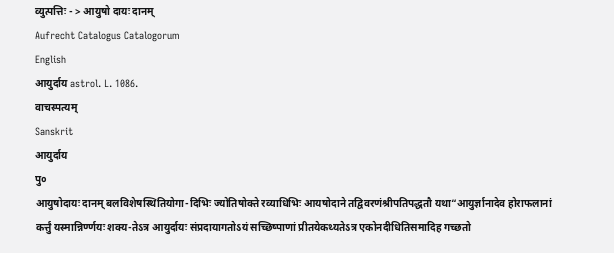व्युत्पत्तिः - > आयुषो दायः दानम्
Aufrecht Catalogus Catalogorum
English
आयुर्दाय astrol. L. 1086.
वाचस्पत्यम्
Sanskrit
आयुर्दाय
पु०
आयुषोदायः दानम् बलविशेषस्थितियोगा-दिभिः ज्योतिषोक्ते रव्याधिभिः आयषोदाने तद्विवरणंश्रीपतिपद्धतौ यथा“आयुर्ज्ञानादेव होराफलानां कर्त्तुं यस्मान्निर्ण्णयः शक्य-तेऽत्र आयुर्दायः संप्रदायागतोऽयं सच्छिष्पाणां प्रीतयेकथ्यतेऽत्र एकोनदीधितिसमादिह गच्छतो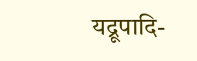यद्रूपादि-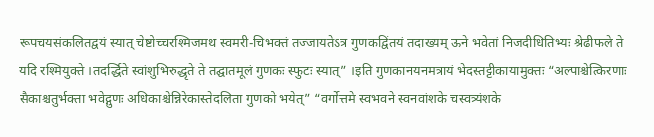रूपचयसंकलितद्वयं स्यात् चेष्टोच्चरश्मिजमथ स्वमरी-चिभक्तं तज्जायतेऽत्र गुणकद्विंतयं तदाख्यम् ऊने भवेतां निजदीधितिभ्यः श्रेढीफले ते यदि रश्मियुक्ते ।तदर्द्धिते स्वांशुभिरुद्धृते ते तद्घातमूलं गुणकः स्फुटः स्यात्” ।इति गुणकानयनमत्रायं भेदस्तट्टीकायामुक्तः “अल्पाश्चेत्किरणाः सैकाश्चतुर्भक्ता भवेद्गुणः अधिकाश्चेन्निरेकास्तेदलिता गुणको भयेत्” “वर्गोत्तमे स्वभवने स्वनवांशके चस्वत्र्यंशके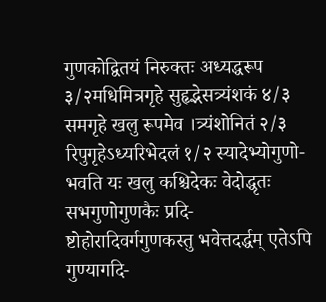गुणकोद्वितयं निरुक्तः अध्यद्धरूप ३/२मधिमित्रगृहे सुहृद्भेसत्र्यंशकं ४/३ समगृहे खलु रूपमेव ।त्र्यंशोनितं २/३ रिपुगृहेऽध्यरिभेदलं १/२ स्यादेभ्योगुणो-भवति यः खलु कश्चिदेकः वेदोद्धृतः सभगुणोगुणकैः प्रदि-ष्टोहोरादिवर्गगुणकस्तु भवेत्तदर्द्धम् एतेऽपि गुण्यागदि-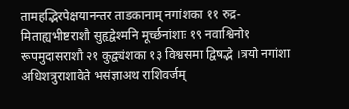तामहद्भिरपेक्षयानन्तर ताडकानाम् नगांशका ११ रुद्र-मिताह्यभीष्टराशौ सुहृद्वेश्मनि मूर्च्छनांशाः १९ नवाश्विनो१ रूपमुदासराशौ २१ कुद्व्यंशका १३ विश्वसमा द्विषद्भे ।त्रयो नगांशा अधिशत्रुराशावेते भसंज्ञाअथ राशिवर्जम्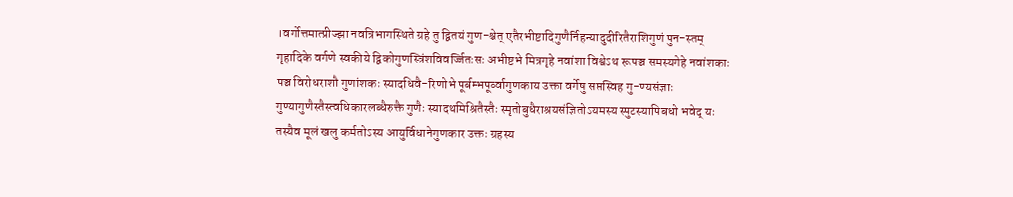।वर्गोत्तमात्प्रीज्झा नवत्रिभागस्थिते ग्रहे तु द्वितयं गुण-श्चेत् एतैरभीष्टादिगुणैर्निहन्यादुदीरितैराशिगुणं पुन-स्तम् गृहादिके वर्गणे स्वकीये द्विकोगुणस्त्रिंशविवर्ज्जितःसः अभीष्टभे मित्रगृहे नवांशा विश्वेऽथ रूपञ्च समस्यगेहे नवांशकाः पञ्च विरोधराशौ गुणांशकः स्यादधिवै-रिणोभे पूर्बम्भपूर्व्वागुणकाय उक्ता वर्गेषु सप्तस्विह गु-ण्यसंज्ञाः गुण्यागुणैस्तैस्त्वधिकारलब्धैरुक्तै गुणैः स्यादथमिश्रितैस्तैः स्मृतोबुधैराश्रयसंज्ञितोऽयमस्य स्पुटस्यापिबधो भवेद् यः तस्यैव मूलं खलु कर्मतोऽस्य आयुर्विधानेगुणकार उक्तः ग्रहस्य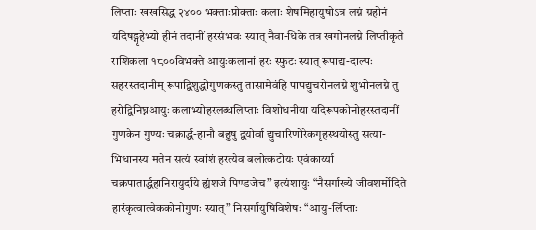लिप्ताः खखसिद्ध २४०० भक्ताःप्रोक्ताः कलाः शेषमिहायुषोऽत्र लग्नं ग्रहोनं यदिषड्गृहेभ्यो हीनं तदानीं हरसंभवः स्यात् नैवा-धिके तत्र खगोनलग्ने लिप्तीकृते राशिकला १८००विभक्ते आयुःकलानां हरः स्फुटः स्यात् रूपाद्य-दाल्पः सहरस्तदानीम् रूपाद्विशुद्धोगुणकस्तु तासामेवंहि पापद्युचरोनलग्ने शुभोनलग्ने तु हरोद्विनिघ्नआयुः कलाभ्योहरलब्धलिप्ताः विशोधनीया यदिरूपकोनोहरस्तदानीं गुणकेन गुण्यः चक्रार्द्ध-हानौ बहुषु द्वयोर्वा द्युचारिणोरेकगृहस्थयोस्तु सत्या-भिधानस्य मतेन सत्यं स्वांशं हरत्येव बलोत्कटोयः एवंकार्य्या चक्रपातार्द्धहानिरायुर्दाये ह्यंशजे पिण्डजेच” इत्यंशायुः “नैसर्गाख्ये जीवशर्मोदिते हारंकृत्वात्वेककोनोगुणः स्यात्” निसर्गायुषिविशेषः “आयु-र्लिप्ताः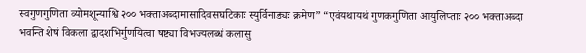स्वगुणगुणिता व्योमशून्याश्वि २०० भक्ताअब्दामासादिवसघटिकाः स्युर्विनाड्यः क्रमेण” “एवंयथायथं गुणकगुणिता आयुलिप्ताः २०० भक्ताअब्दा भवन्ति शेषं विकला द्वादशभिर्गुणयित्वा षष्ट्या विभज्यलब्धं कलासु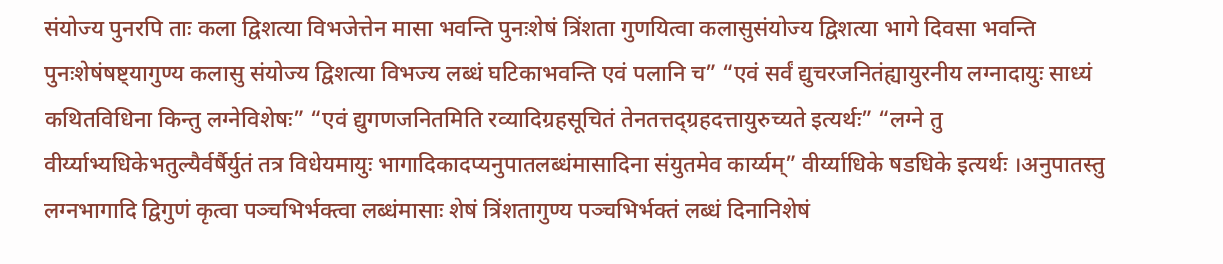संयोज्य पुनरपि ताः कला द्विशत्या विभजेत्तेन मासा भवन्ति पुनःशेषं त्रिंशता गुणयित्वा कलासुसंयोज्य द्विशत्या भागे दिवसा भवन्ति पुनःशेषंषष्ट्यागुण्य कलासु संयोज्य द्विशत्या विभज्य लब्धं घटिकाभवन्ति एवं पलानि च” “एवं सर्वं द्युचरजनितंह्यायुरनीय लग्नादायुः साध्यं कथितविधिना किन्तु लग्नेविशेषः” “एवं द्युगणजनितमिति रव्यादिग्रहसूचितं तेनतत्तद्ग्रहदत्तायुरुच्यते इत्यर्थः” “लग्ने तु वीर्य्याभ्यधिकेभतुल्यैर्वर्षैर्युतं तत्र विधेयमायुः भागादिकादप्यनुपातलब्धंमासादिना संयुतमेव कार्य्यम्” वीर्य्याधिके षडधिके इत्यर्थः ।अनुपातस्तु लग्नभागादि द्विगुणं कृत्वा पञ्चभिर्भक्त्वा लब्धंमासाः शेषं त्रिंशतागुण्य पञ्चभिर्भक्तं लब्धं दिनानिशेषं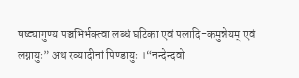षष्ट्यागुण्य पञ्चभिर्भक्त्वा लब्धं घटिका एवं पलादि-कमुन्नेयम् एवं लग्नायुः” अथ रव्यादीनां पिण्डायुः ।“नन्देन्दवो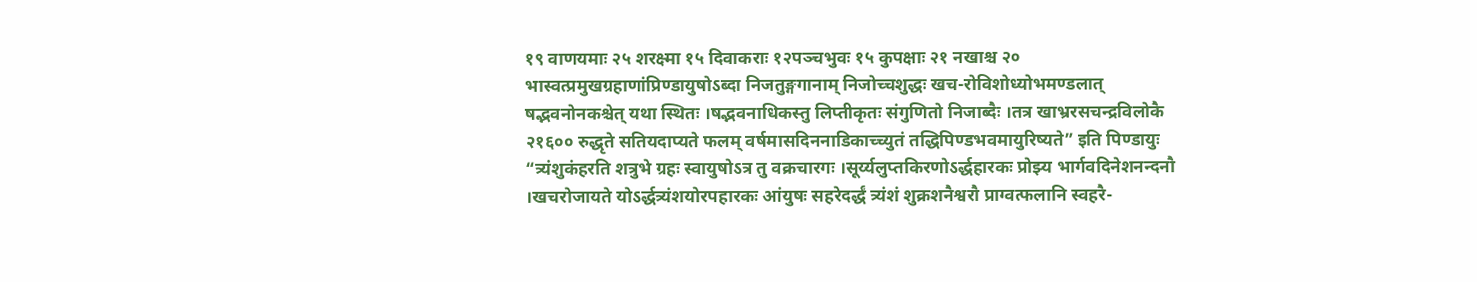१९ वाणयमाः २५ शरक्ष्मा १५ दिवाकराः १२पञ्चभुवः १५ कुपक्षाः २१ नखाश्च २० भास्वत्प्रमुखग्रहाणांप्रिण्डायुषोऽब्दा निजतुङ्गगानाम् निजोच्चशुद्धः खच-रोविशोध्योभमण्डलात् षद्भवनोनकश्चेत् यथा स्थितः ।षद्भवनाधिकस्तु लिप्तीकृतः संगुणितो निजाब्दैः ।तत्र खाभ्ररसचन्द्रविलोकै २१६०० रुद्धृते सतियदाप्यते फलम् वर्षमासदिननाडिकाच्च्युतं तद्धिपिण्डभवमायुरिष्यते” इति पिण्डायुः “त्र्यंशुकंहरति शत्रुभे ग्रहः स्वायुषोऽत्र तु वक्रचारगः ।सूर्य्यलुप्तकिरणोऽर्द्धहारकः प्रोझ्य भार्गवदिनेशनन्दनौ ।खचरोजायते योऽर्द्धत्र्यंशयोरपहारकः आंयुषः सहरेदर्द्धं त्र्यंशं शुक्रशनैश्वरौ प्राग्वत्फलानि स्वहरै-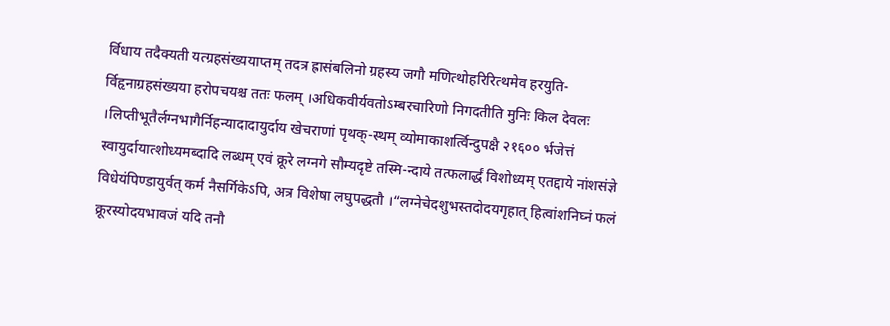र्विधाय तदैक्यती यत्ग्रहसंख्ययाप्तम् तदत्र ह्रासंबलिनो ग्रहस्य जगौ मणित्थोहरिरित्थमेव हरयुति-र्विहृनाग्रहसंख्यया हरोपचयश्च ततः फलम् ।अधिकवीर्यवतोऽम्बरचारिणो निगदतीति मुनिः किल देवलः ।लिप्तीभूतैर्लग्नभागैर्निहन्यादादायुर्दाय खेचराणां पृथक्-स्थम् व्योमाकाशर्त्विन्दुपक्षै २१६०० र्भजेत्तं स्वायुर्दायात्शोध्यमब्दादि लब्धम् एवं क्रूरे लग्नगे सौम्यदृष्टे तस्मि-न्दाये तत्फलार्द्धं विशोध्यम् एतद्दाये नांशसंज्ञे विधेयंपिण्डायुर्वत् कर्म नैसर्गिकेऽपि, अत्र विशेषा लघुपद्धतौ ।“लग्नेचेदशुभस्तदोदयगृहात् हित्वांशनिघ्नं फलं क्रूरस्योदयभावजं यदि तनौ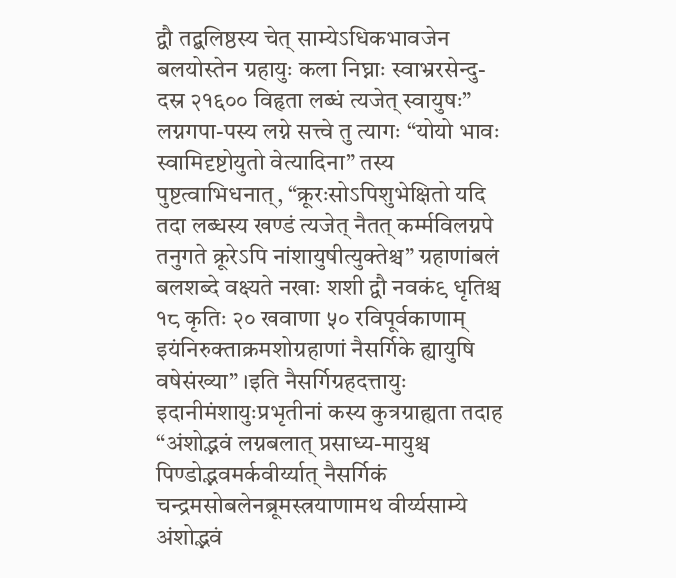द्वौ तद्बलिष्ठस्य चेत् साम्येऽधिकभावजेन बलयोस्तेन ग्रहायुः कला निघ्नाः स्वाभ्ररसेन्दु-दस्र २१६०० विहृता लब्धं त्यजेत् स्वायुषः” लग्नगपा-पस्य लग्ने सत्त्वे तु त्यागः “योयो भावः स्वामिदृष्टोयुतो वेत्यादिना” तस्य पुष्टत्वाभिधनात्, “क्रूरःसोऽपिशुभेक्षितो यदि तदा लब्धस्य खण्डं त्यजेत् नैतत् कर्म्मविलग्नपे तनुगते क्रूरेऽपि नांशायुषीत्युक्तेश्च” ग्रहाणांबलं बलशब्दे वक्ष्यते नखाः शशी द्वौ नवकं९ धृतिश्च १८ कृतिः २० खवाणा ५० रविपूर्वकाणाम् इयंनिरुक्ताक्रमशोग्रहाणां नैसर्गिके ह्यायुषि वषेसंख्या” ।इति नैसर्गिग्रहदत्तायुः इदानीमंशायुःप्रभृतीनां कस्य कुत्रग्राह्यता तदाह “अंशोद्भवं लग्नबलात् प्रसाध्य-मायुश्च पिण्डोद्भवमर्कवीर्य्यात् नैसर्गिकं चन्द्रमसोबलेनब्रूमस्त्रयाणामथ वीर्य्यसाम्ये अंशोद्भवं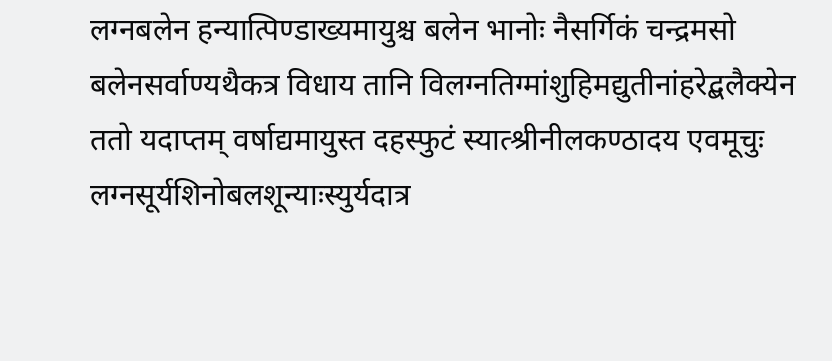लग्नबलेन हन्यात्पिण्डाख्यमायुश्च बलेन भानोः नैसर्गिकं चन्द्रमसो बलेनसर्वाण्यथैकत्र विधाय तानि विलग्नतिग्मांशुहिमद्युतीनांहरेद्बलैक्येन ततो यदाप्तम् वर्षाद्यमायुस्त दहस्फुटं स्यात्श्रीनीलकण्ठादय एवमूचुः लग्नसूर्यशिनोबलशून्याःस्युर्यदात्र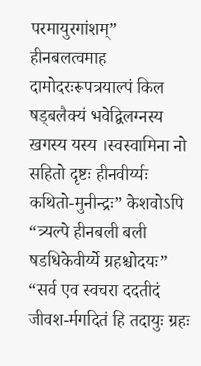परमायुरगांशम्” हीनबलत्वमाह दामोदरःरूपत्रयाल्पं किल षड्बलैक्यं भवेद्विलग्नस्य खगस्य यस्य ।स्वस्वामिना नो सहितो दृष्टः हीनवीर्य्यः कथितो-मुनीन्द्रः” केशवोऽपि “त्र्यल्पे हीनबली बली षडधिकेवीर्य्ये ग्रहश्चोदयः” “सर्व एव स्वचरा ददतीदं जीवश-र्मगदितं हि तदायुः ग्रहः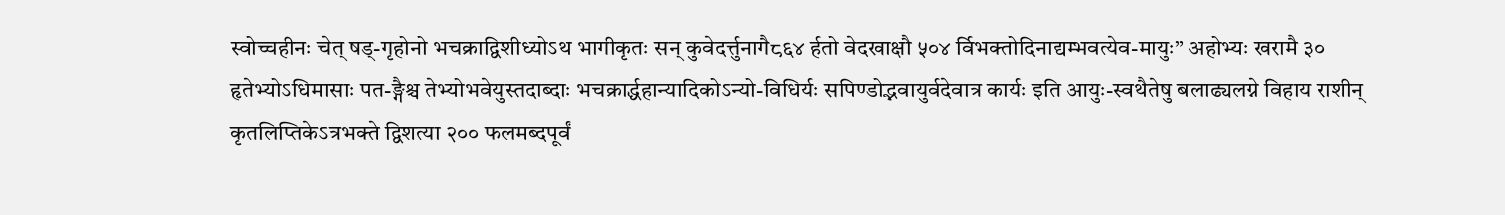स्वोच्चहीनः चेत् षड्-गृहोनो भचक्राद्विशीध्योऽथ भागीकृतः सन् कुवेदर्त्तुनागै८६४ र्हतो वेदखाक्षौ ५०४ र्विभक्तोदिनाद्यम्भवत्येव-मायुः” अहोभ्यः खरामै ३० हृतेभ्योऽधिमासाः पत-ङ्गैश्च तेभ्योभवेयुस्तदाब्दाः भचक्रार्द्धहान्यादिकोऽन्यो-विधिर्यः सपिण्डोद्भवायुर्वदेवात्र कार्यः इति आयुः-स्वथैतेषु बलाढ्यलग्ने विहाय राशीन् कृतलिप्तिकेऽत्रभक्ते द्विशत्या २०० फलमब्दपूर्वं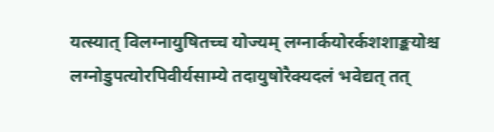यत्स्यात् विलग्नायुषितच्च योज्यम् लग्नार्कयोरर्कशशाङ्कयोश्च लग्नोडुपत्योरपिवीर्यसाम्ये तदायुषोरैक्यदलं भवेद्यत् तत्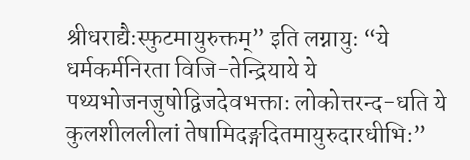श्रीधराद्यैःस्फुटमायुरुक्तम्” इति लग्नायुः “ये धर्मकर्मनिरता विजि-तेन्द्रियाये ये पथ्यभोजनजुषोद्विजदेवभक्ताः लोकोत्तरन्द-धति ये कुलशीललीलां तेषामिदङ्गदितमायुरुदारधीभिः”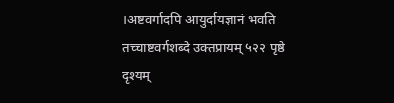।अष्टवर्गादपि आयुर्दायज्ञानं भवति तच्चाष्टवर्गशब्दे उक्तप्रायम् ५२२ पृष्ठे दृश्यम्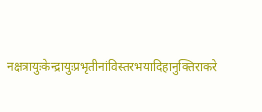नक्षत्रायुःकेन्द्रायुःप्रभृतीनांविस्तरभयादिहानुक्तिराकरे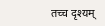तच्च दृश्यम्